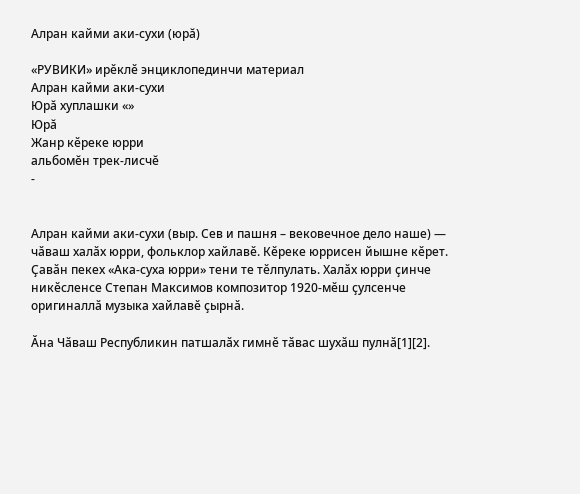Алран кайми аки-сухи (юрă)

«РУВИКИ» ирӗклӗ энциклопединчи материал
Алран кайми аки-сухи
Юрă хуплашки «»
Юрă
Жанр кӗреке юрри
альбомĕн трек-лисчĕ
-


Алран кайми аки-сухи (выр. Сев и пашня – вековечное дело наше) — чӑваш халӑх юрри, фольклор хайлавӗ. Кӗреке юррисен йышне кӗрет. Ҫавӑн пекех «Ака-суха юрри» тени те тӗлпулать. Халӑх юрри ҫинче никӗсленсе Степан Максимов композитор 1920-мӗш ҫулсенче оригиналлӑ музыка хайлавӗ ҫырнӑ.

Ӑна Чӑваш Республикин патшалӑх гимнӗ тӑвас шухӑш пулнӑ[1][2].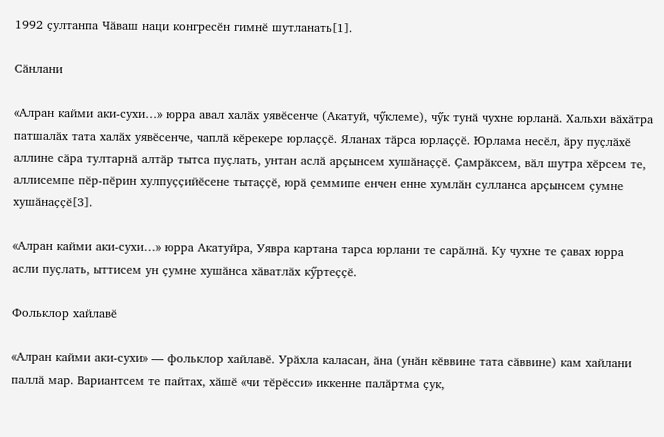1992 ҫултанпа Чӑваш наци конгресӗн гимнӗ шутланать[1].

Сӑнлани

«Алран кайми аки-сухи…» юрра авал халӑх уявӗсенче (Акатуй, чӳклеме), чӳк тунӑ чухне юрланӑ. Хальхи вӑхӑтра патшалӑх тата халӑх уявӗсенче, чаплӑ кӗрекере юрлаҫҫӗ. Яланах тӑрса юрлаҫҫӗ. Юрлама несӗл, ӑру пуҫлӑхӗ аллине сӑра тултарнӑ алтӑр тытса пуҫлать, унтан аслӑ арҫынсем хушӑнаҫҫӗ. Ҫамрӑксем, вӑл шутра хӗрсем те, аллисемпе пӗр-пӗрин хулпуҫҫийӗсене тытаҫҫӗ, юрӑ ҫеммипе енчен енне хумлӑн сулланса арҫынсем ҫумне хушӑнаҫҫӗ[3].

«Алран кайми аки-сухи…» юрра Акатуйра, Уявра картана тарса юрлани те сарӑлнӑ. Ку чухне те ҫавах юрра асли пуҫлать, ыттисем ун ҫумне хушӑнса хӑватлӑх кӳртеҫҫӗ.

Фольклор хайлавӗ

«Алран кайми аки-сухи» — фольклор хайлавӗ. Урӑхла каласан, ӑна (унӑн кӗввине тата сӑввине) кам хайлани паллӑ мар. Вариантсем те пайтах, хӑшӗ «чи тӗрӗсси» иккенне палӑртма ҫук,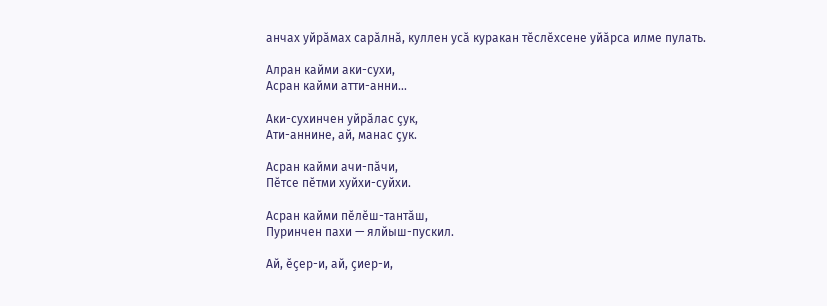анчах уйрӑмах сарӑлнӑ, куллен усӑ куракан тӗслӗхсене уйӑрса илме пулать.

Алран кайми аки-сухи,
Асран кайми атти-анни...

Аки-сухинчен уйрӑлас ҫук,
Ати-аннине, ай, манас ҫук.

Асран кайми ачи-пӑчи,
Пӗтсе пӗтми хуйхи-суйхи.

Асран кайми пӗлӗш-тантӑш,
Пуринчен пахи — ялйыш-пускил.

Ай, ӗҫер-и, ай, ҫиер-и,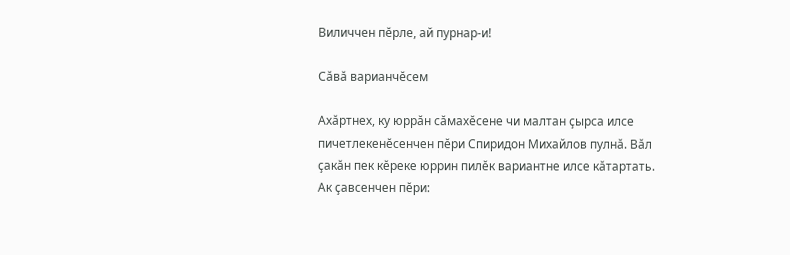Виличчен пӗрле, ай пурнар-и!

Сӑвӑ варианчӗсем

Ахӑртнех, ку юррӑн сӑмахӗсене чи малтан ҫырса илсе пичетлекенӗсенчен пӗри Спиридон Михайлов пулнӑ. Вӑл ҫакӑн пек кӗреке юррин пилӗк вариантне илсе кӑтартать. Ак ҫавсенчен пӗри: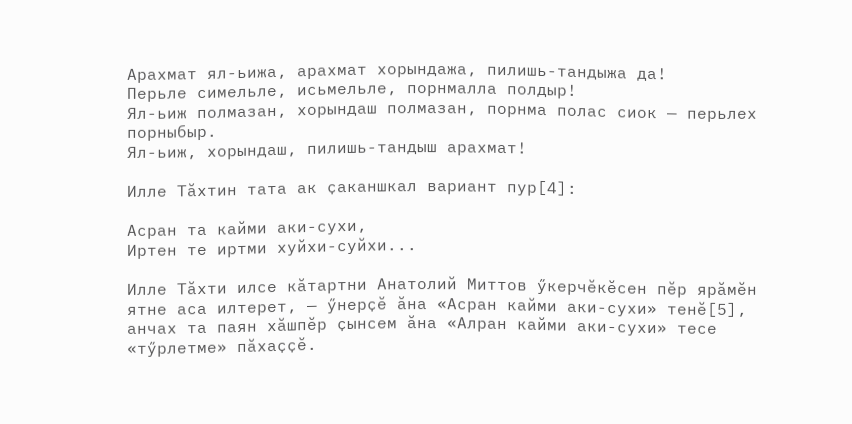Арахмат ял-ьижа, арахмат хорындажа, пилишь-тандыжа да!
Перьле симельле, исьмельле, порнмалла полдыр!
Ял-ьиж полмазан, хорындаш полмазан, порнма полас сиок — перьлех порныбыр.
Ял-ьиж, хорындаш, пилишь-тандыш арахмат!

Илле Тӑхтин тата ак ҫаканшкал вариант пур[4]:

Асран та кайми аки-сухи,
Иртен те иртми хуйхи-суйхи...

Илле Тӑхти илсе кӑтартни Анатолий Миттов ӳкерчӗкӗсен пӗр ярӑмӗн ятне аса илтерет, — ӳнерҫӗ ӑна «Асран кайми аки-сухи» тенӗ[5], анчах та паян хӑшпӗр ҫынсем ӑна «Алран кайми аки-сухи» тесе «тӳрлетме» пӑхаҫҫӗ.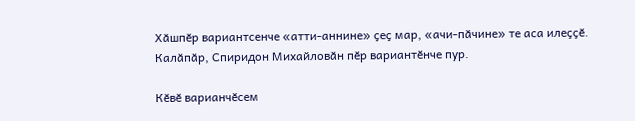Хӑшпӗр вариантсенче «атти-аннине» ҫеҫ мар, «ачи-пӑчине» те аса илеҫҫӗ. Калӑпӑр, Спиридон Михайловӑн пӗр вариантӗнче пур.

Кӗвӗ варианчӗсем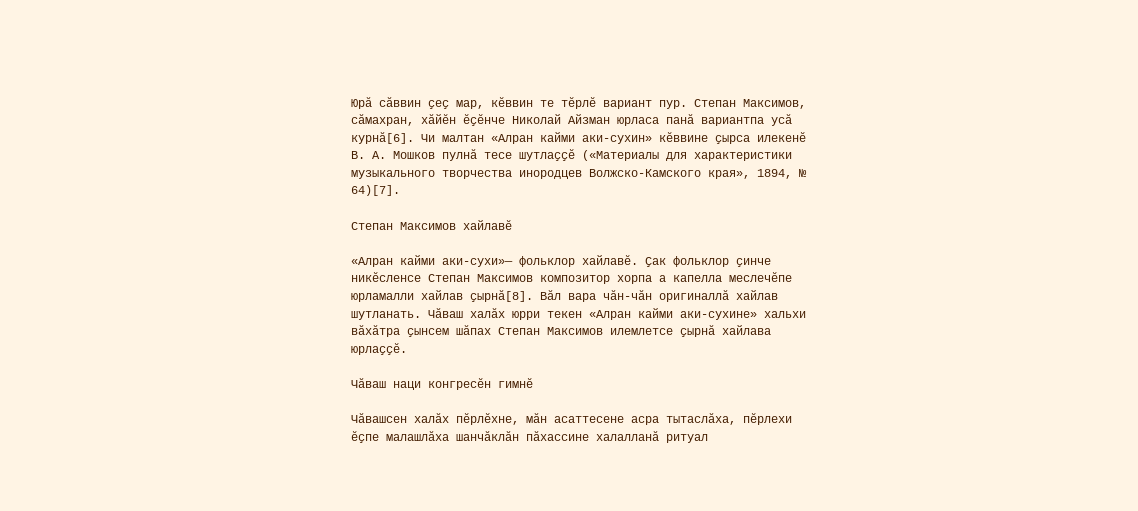Юрӑ сӑввин ҫеҫ мар, кӗввин те тӗрлӗ вариант пур. Степан Максимов, сӑмахран, хӑйӗн ӗҫӗнче Николай Айзман юрласа панӑ вариантпа усӑ курнӑ[6]. Чи малтан «Алран кайми аки-сухин» кӗввине ҫырса илекенӗ В. А. Мошков пулнӑ тесе шутлаҫҫӗ («Материалы для характеристики музыкального творчества инородцев Волжско-Камского края», 1894, № 64)[7].

Степан Максимов хайлавӗ

«Алран кайми аки-сухи»— фольклор хайлавӗ. Ҫак фольклор ҫинче никӗсленсе Степан Максимов композитор хорпа а капелла меслечӗпе юрламалли хайлав ҫырнӑ[8]. Вӑл вара чӑн-чӑн оригиналлӑ хайлав шутланать. Чӑваш халӑх юрри текен «Алран кайми аки-сухине» хальхи вӑхӑтра ҫынсем шӑпах Степан Максимов илемлетсе ҫырнӑ хайлава юрлаҫҫӗ.

Чӑваш наци конгресӗн гимнӗ

Чӑвашсен халӑх пӗрлӗхне, мӑн асаттесене асра тытаслӑха, пӗрлехи ӗҫпе малашлӑха шанчӑклӑн пӑхассине халалланӑ ритуал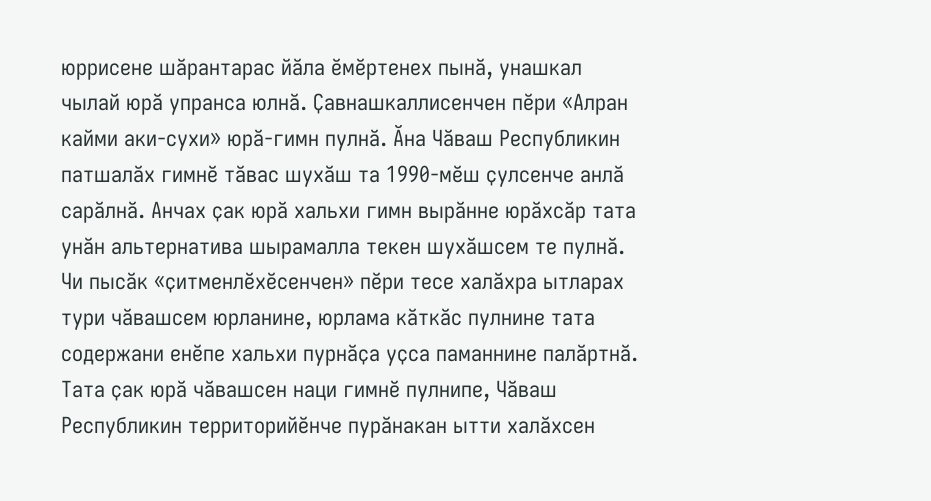юррисене шӑрантарас йӑла ӗмӗртенех пынӑ, унашкал чылай юрӑ упранса юлнӑ. Ҫавнашкаллисенчен пӗри «Алран кайми аки-сухи» юрӑ-гимн пулнӑ. Ӑна Чӑваш Республикин патшалӑх гимнӗ тӑвас шухӑш та 1990-мӗш ҫулсенче анлӑ сарӑлнӑ. Анчах ҫак юрӑ хальхи гимн вырӑнне юрӑхсӑр тата унӑн альтернатива шырамалла текен шухӑшсем те пулнӑ. Чи пысӑк «ҫитменлӗхӗсенчен» пӗри тесе халӑхра ытларах тури чӑвашсем юрланине, юрлама кӑткӑс пулнине тата содержани енӗпе хальхи пурнӑҫа уҫса паманнине палӑртнӑ. Тата ҫак юрӑ чӑвашсен наци гимнӗ пулнипе, Чӑваш Республикин территорийӗнче пурӑнакан ытти халӑхсен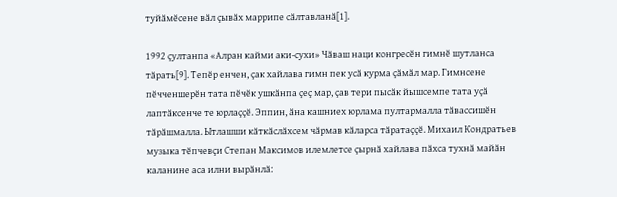туйӑмӗсене вӑл ҫывӑх маррипе сӑлтавланӑ[1].

1992 ҫултанпа «Алран кайми аки-сухи» Чӑваш наци конгресӗн гимнӗ шутланса тӑрать[9]. Тепӗр енчен, ҫак хайлава гимн пек усӑ курма ҫӑмӑл мар. Гимнсене пӗчченшерӗн тата пӗчӗк ушкӑнпа ҫеҫ мар, ҫав тери пысӑк йышсемпе тата уҫӑ лаптӑксенче те юрлаҫҫӗ. Эппин, ӑна кашниех юрлама пултармалла тӑвассишӗн тӑрӑшмалла. Ытлашши кӑткӑслӑхсем чӑрмав кӑларса тӑратаҫҫӗ. Михаил Кондратьев музыка тӗпчевҫи Степан Максимов илемлетсе ҫырнӑ хайлава пӑхса тухнӑ майӑн каланине аса илни вырӑнлӑ: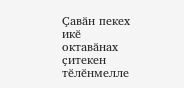Ҫавӑн пекех икӗ октавӑнах ҫитекен тӗлӗнмелле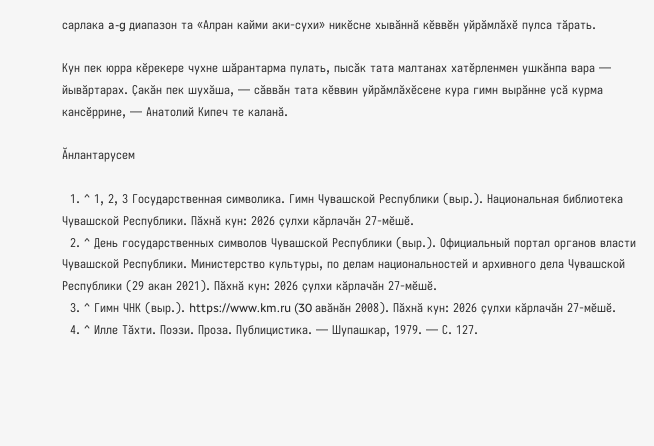сарлака a-g диапазон та «Алран кайми аки-сухи» никӗсне хывӑннӑ кӗввӗн уйрӑмлӑхӗ пулса тӑрать.

Кун пек юрра кӗрекере чухне шӑрантарма пулать, пысӑк тата малтанах хатӗрленмен ушкӑнпа вара — йывӑртарах. Ҫакӑн пек шухӑша, — сӑввӑн тата кӗввин уйрӑмлӑхӗсене кура гимн вырӑнне усӑ курма кансӗррине, — Анатолий Кипеч те каланӑ.

Ӑнлантарусем

  1. ^ 1, 2, 3 Государственная символика. Гимн Чувашской Республики (выр.). Национальная библиотека Чувашской Республики. Пӑхнӑ кун: 2026 ҫулхи кӑрлачӑн 27-мӗшӗ.
  2. ^ День государственных символов Чувашской Республики (выр.). Официальный портал органов власти Чувашской Республики. Министерство культуры, по делам национальностей и архивного дела Чувашской Республики (29 акан 2021). Пӑхнӑ кун: 2026 ҫулхи кӑрлачӑн 27-мӗшӗ.
  3. ^ Гимн ЧНК (выр.). https://www.km.ru (30 авӑнӑн 2008). Пӑхнӑ кун: 2026 ҫулхи кӑрлачӑн 27-мӗшӗ.
  4. ^ Илле Тӑхти. Поэзи. Проза. Публицистика. — Шупашкар, 1979. — С. 127.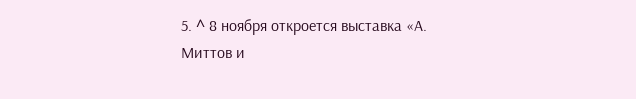5. ^ 8 ноября откроется выставка «А. Миттов и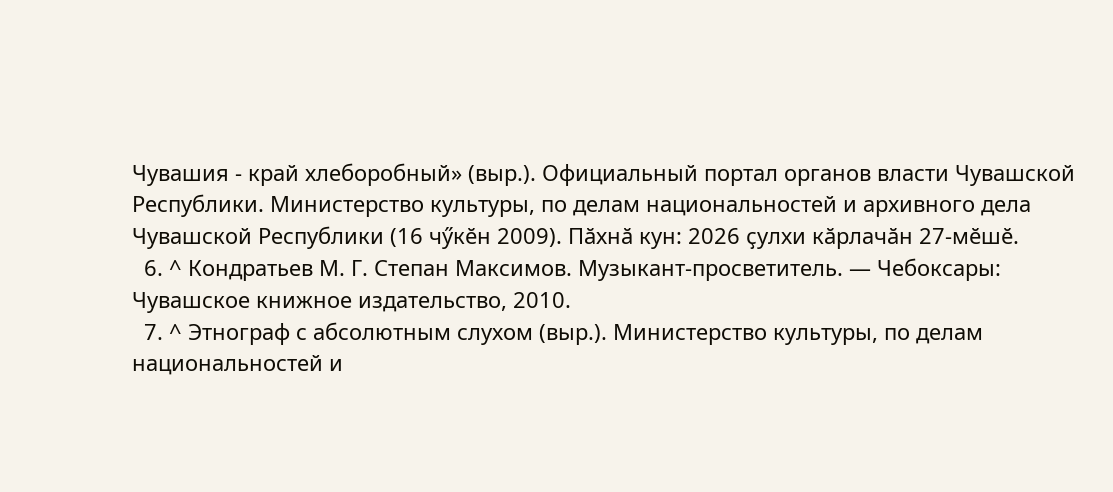Чувашия - край хлеборобный» (выр.). Официальный портал органов власти Чувашской Республики. Министерство культуры, по делам национальностей и архивного дела Чувашской Республики (16 чӳкӗн 2009). Пӑхнӑ кун: 2026 ҫулхи кӑрлачӑн 27-мӗшӗ.
  6. ^ Кондратьев М. Г. Степан Максимов. Музыкант-просветитель. — Чебоксары: Чувашское книжное издательство, 2010.
  7. ^ Этнограф с абсолютным слухом (выр.). Министерство культуры, по делам национальностей и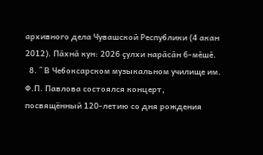архивного дела Чувашской Республики (4 акан 2012). Пӑхнӑ кун: 2026 ҫулхи нарӑсӑн 6-мӗшӗ.
  8. ^ В Чебоксарском музыкальном училище им. Ф.П. Павлова состоялся концерт, посвящённый 120-летию со дня рождения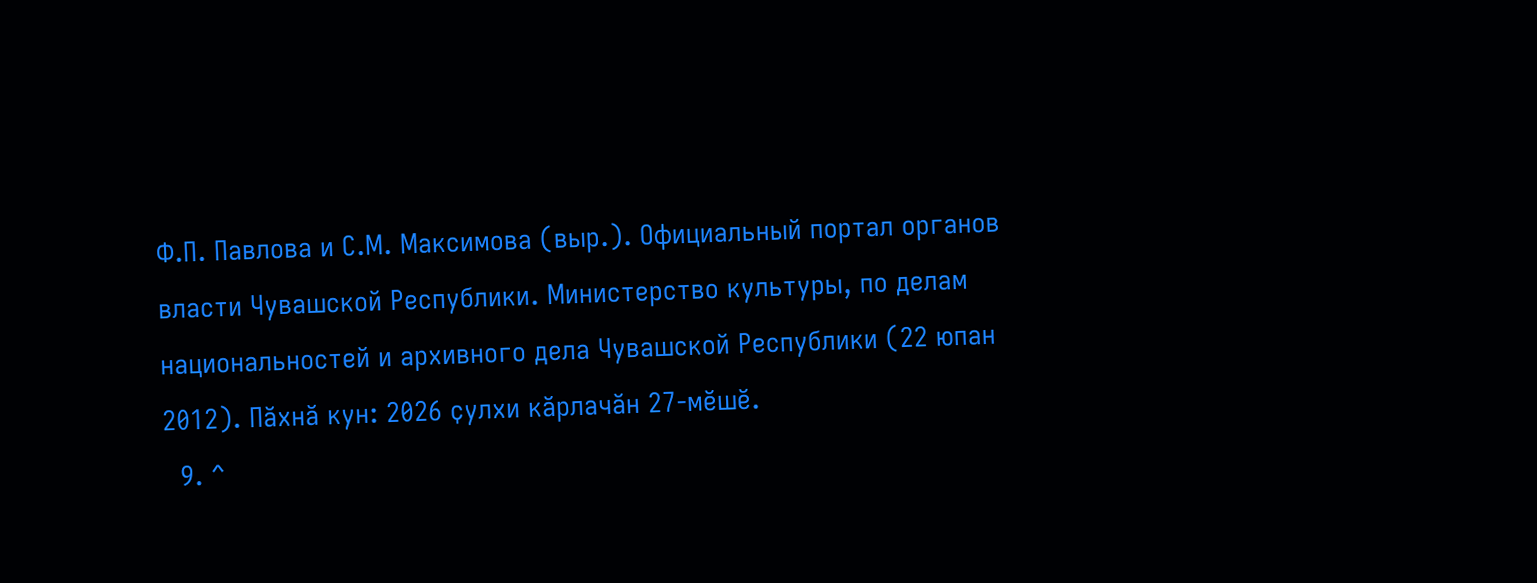Ф.П. Павлова и С.М. Максимова (выр.). Официальный портал органов власти Чувашской Республики. Министерство культуры, по делам национальностей и архивного дела Чувашской Республики (22 юпан 2012). Пӑхнӑ кун: 2026 ҫулхи кӑрлачӑн 27-мӗшӗ.
  9. ^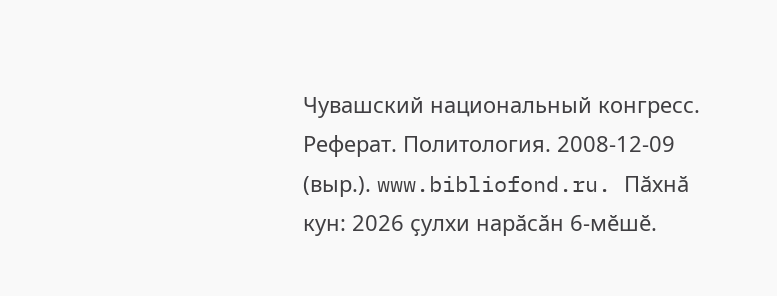Чувашский национальный конгресс. Реферат. Политология. 2008-12-09 (выр.). www.bibliofond.ru. Пӑхнӑ кун: 2026 ҫулхи нарӑсӑн 6-мӗшӗ.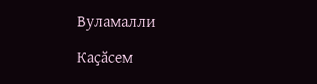Вуламалли

Каҫӑсем